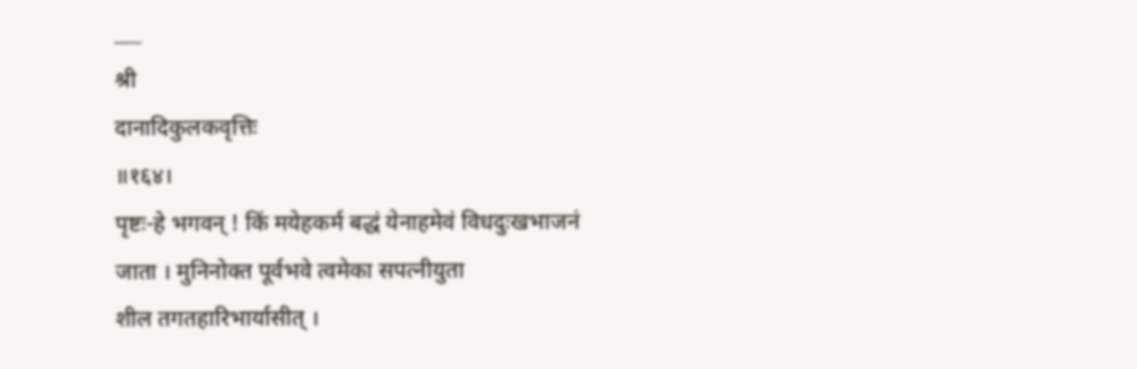___
श्री
दानादिकुलकवृत्तिः
॥१६४।
पृष्टः-हे भगवन् ! किं मयेहकर्म बद्धं येनाहमेवं विधदुःखभाजनं जाता । मुनिनोक्त पूर्वभवे त्वमेका सपत्नीयुता
शील तगतहारिभार्यासीत् ।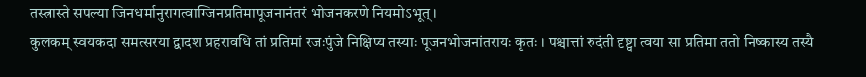तस्त्रास्ते सपल्या जिनधर्मानुरागत्वाग्जिनप्रतिमापूजनानंतरं भोजनकरणे नियमोऽभूत् ।
कुलकम् स्वयकदा समत्सरया द्वादश प्रहरावधि तां प्रतिमां रजःपुंजे निक्षिप्य तस्याः पूजनभोजनांतरायः कृतः । पश्चात्तां रुदंती दृष्ट्वा त्वया सा प्रतिमा ततो निष्कास्य तस्यै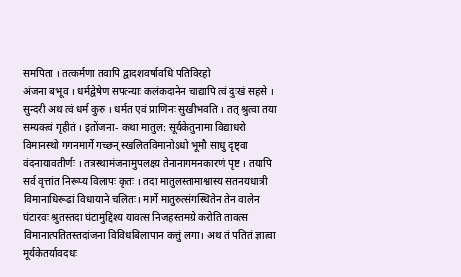समपिता । तत्कर्मणा तवापि द्वादशवर्षावधि पतिविरहो
अंजना बभूव । धर्मद्वेषेण सपत्न्याः कलंकदानेन चाद्यापि त्वं दुःखं सहसे ।
सुन्दरी अथ त्वं धर्म कुरु । धर्मत एवं प्राणिनः सुखीभवति । तत् श्रुत्वा तया सम्यक्त्वं गृहीतं । इतोंजना- कथा मातुल: सूर्यकेतुनामा विद्याधरो विमानस्थो गगनमार्गे गच्छन् स्खलितविमानोऽधो भूमौ साधु दृष्ट्वा वंदनायावतीर्णः । तत्रस्थामंजनामुपलक्ष्य तेनानागमनकारणं पृष्ट । तयापि सर्व वृत्तांत निरूप्य विलापः कृतः । तदा मातुलस्तामाश्वास्य सतनयधात्री विमानाधिरूढां विधायाने चलितः। मार्गे मातुरुत्संगस्थितेन तेन वालेन घंटारवः श्रुतस्तदा घंटामुद्दिश्य यावत्स निजहस्तमग्रे करोति तावत्स विमानात्पतितस्तदांजना विविधबिलापान कत्तुं लगा। अथ तं पतितं ज्ञात्वा मूर्यकेतर्यावदधः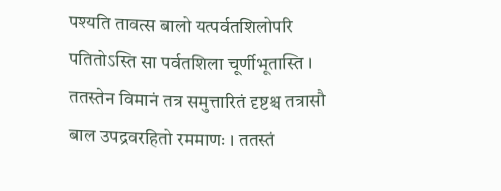पश्यति तावत्स बालो यत्पर्वतशिलोपरि पतितोऽस्ति सा पर्वतशिला चूर्णीभूतास्ति । ततस्तेन विमानं तत्र समुत्तारितं दृष्टश्च तत्रासौ बाल उपद्रवरहितो रममाणः । ततस्तं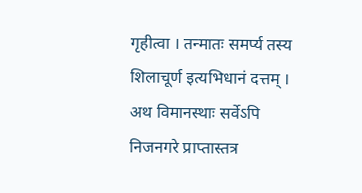गृहीत्वा । तन्मातः समर्प्य तस्य शिलाचूर्ण इत्यभिधानं दत्तम् । अथ विमानस्थाः सर्वेऽपि निजनगरे प्राप्तास्तत्र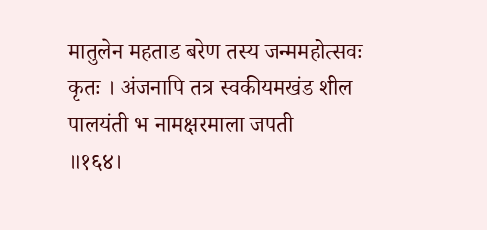मातुलेन महताड बरेण तस्य जन्ममहोत्सवः कृतः । अंजनापि तत्र स्वकीयमखंड शील पालयंती भ नामक्षरमाला जपती
॥१६४।